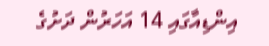އިންޑިއާގައި 14 އަހަރުން ދަށުގެ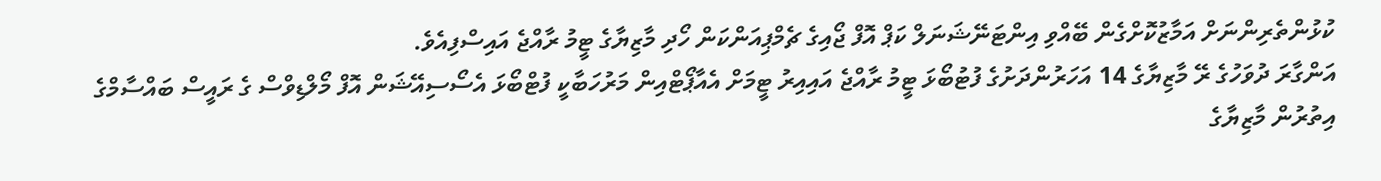ކުޅުންތެރިންނަށް އަމާޒުކޮށްގެން ބޭއްވި އިންޓަނޭޝަނަލް ކަޕް އޮފް ޖޯއިގެ ޗެމްޕިއަންކަން ހޯދި މާޒިޔާގެ ޓީމު ރާއްޖެ އައިސްފިއެވެ.
އަންގާރަ ދުވަހުގެ ރޭ މާޒިޔާގެ 14 އަހަރުންދަށުގެ ފުޓުބޯޅަ ޓީމު ރާއްޖެ އައިއިރު ޓީމަށް އެއާޕޯޓްއިން މަރުހަބާކީ ފުޓްބޯޅަ އެސޯސިއޭޝަން އޮފް މޯލްޑިވްސް ގެ ރައީސް ބައްސާމްގެ އިތުރުން މާޒިޔާގެ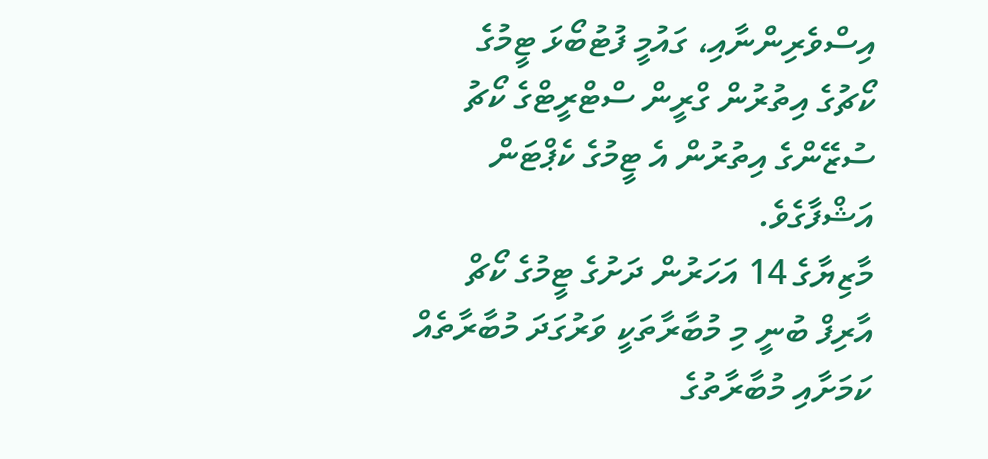އިސްވެރިންނާއި، ގައުމީ ފުޓުބޯޅަ ޓީމުގެ ކޯޗުގެ އިތުރުން ގްރީން ސްޓްރީޓްގެ ކޯޗު ސުޒޭންގެ އިތުރުން އެ ޓީމުގެ ކެޕްޓަން އަޝްފާގެވެ.
މާޒިޔާގެ 14 އަހަރުން ދަށުގެ ޓީމުގެ ކޯޗް އާރިފް ބުނީ މި މުބާރާތަކީ ވަރުގަދަ މުބާރާތެއް ކަމަށާއި މުބާރާތުގެ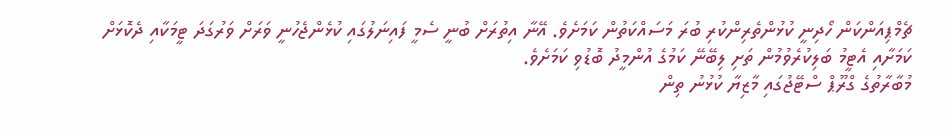ޗެމްޕިއަންކަން ހޯދިނީ ކުޅުންތެރިންކުރި ބުރަ މަސައްކަތުން ކަމަށެވެ. އޭނާ އިތުރަށް ބުނީ ސެމީ ފައިނަލުގައި ކުޅެންޖެހުނީ ވަރަށް ވަރުގަދަ ޓީމަކާއި ދެކޮޅަށް ކަމަށާއި އެޓީމު ބަލިކުރެވުމުން ތަށި ލިބޭނޭ ކަމުގެ އުންމީދު ބޮޑުވި ކަމަށެވެ.
މުބާރާތުގެ ގްރޫޕް ސްޓޭޖުގައި މާޒިޔާ ކުޅުނު ތިން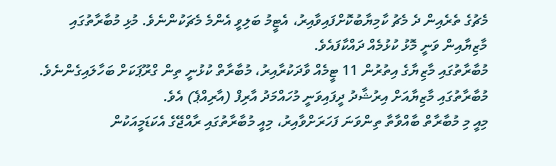މެޗުގެ ތެރެއިން ދެ މެޗު ކާމިޔާބުކޮށްފައިވާއިރު، އެޓީމު ބަލިވީ އެންމެ މެޗަކުންނެވެ. މުޅި މުބާރާތުގައި މާޒިޔާއިން ވަނީ މޮޅު ކުޅުމެއް ދައްކާފައެވެ.
މުބާރާތުގައި މާޒިޔާގެ އިތުރުން 11 ޓީމެއް ވާދަކުރާއިރު، މުބާރާތް ކުޅުނީ ތިން ގްރޫޕަކަށް ބަހާލައިގެންނެވެ. މުބާރާތުގައި މާޒިޔާއަށް އިރުޝާދު ދީފައިވަނީ މުހައްމަދު އާރިފް (އާރިއްޕެ) އެވެ.
މިއީ މި މުބާރާތް ބާއްވާތާ ތިންވަނަ ފަހަރަށްވާއިރު، މިއީ މުބާރާތުގައި ރާއްޖޭގެ އެކަޑަމީއަކުން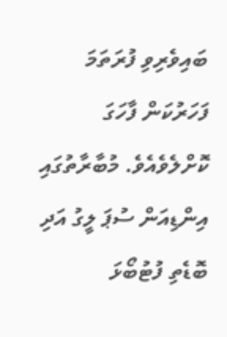ބައިވެރިވި ފުރަތަމަ ފަހަރުކަން ފާހަގަ ކޮށްލެވެއެވެ. މުބާރާތުގައި އިންޑިއަން ސުޕަ ލީގު އަދި ބޮޑެތި ފުޓުބޯޅަ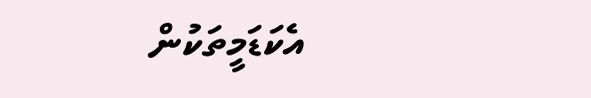އެކަޑަމީތަކުން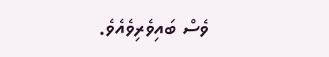ވެސް ބައިވެރިވެއެވެ.